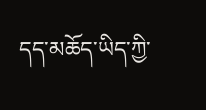དད་མཆོད་ཡིད་ཀྱི་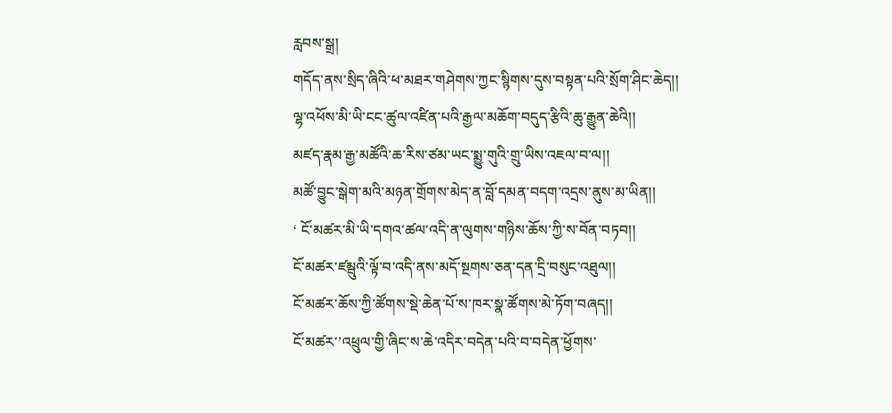རླབས་སྒྲ།
གདོད་ནས་སྲིད་ཞིའི་ཕ་མཐར་གཤེགས་ཀྱང་སྙིགས་དུས་བསྟན་པའི་སྲོག་ཤིང་ཆེད།།
ལྷ་འཕོས་མི་ཡི་ངང་ཚུལ་འཛིན་པའི་རྒྱལ་མཆོག་བདུད་རྩིའི་ཆུ་རྒྱུན་ཆེའི།།
མཛད་རྣམ་རྒྱ་མཚོའི་ཆ་རིས་ཙམ་ཡང་སྨྱུ་གུའི་གྲུ་ཡིས་འཇལ་བ་ལ།།
མཚོ་བྱུང་སྒེག་མའི་མཉན་གྲོགས་མེད་ན་བློ་དམན་བདག་འདྲས་ནུས་མ་ཡིན།།
‘ ངོ་མཚར་མི་ཡི་དགའ་ཚལ་འདི་ན་ལུགས་གཉིས་ཆོས་ཀྱི་ས་བོན་བཏབ།།
ངོ་མཚར་ཛམྦུའི་ལྟོ་བ་འདི་ནས་མདོ་སྔགས་ཅན་དན་དྲི་བསུང་འཐུལ།།
ངོ་མཚར་ཆོས་ཀྱི་ཚོགས་སྡེ་ཆེན་པོ་ས་ཁར་སྣ་ཚོགས་མེ་ཏོག་བཞད།།
ངོ་མཚར་’འཕྲུལ་གྱི་ཞིང་ས་ཆེ་འདིར་བདེན་པའི་བ་བདེན་ཕྱོགས་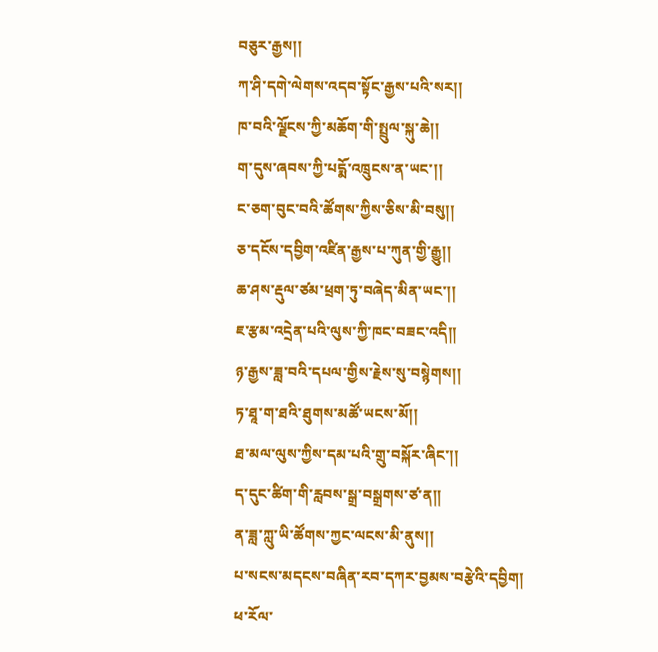བཅུར་རྒྱས།།
ཀ་ཤི་དགེ་ལེགས་འདབ་སྟོང་རྒྱས་པའི་སར།།
ཁ་བའི་ལྗོངས་ཀྱི་མཆོག་གི་སྤྲུལ་སྐུ་ཆེ།།
ག་དུས་ཞབས་ཀྱི་པདྨོ་འཁྲུངས་ན་ཡང་།།
ང་ཅག་བུང་བའི་ཚོགས་ཀྱིས་ཅིས་མི་བསུ།།
ཅ་དངོས་དབྱིག་འཛིན་རྒྱས་པ་ཀུན་གྱི་རྒྱུ།།
ཆ་ཤས་རྡུལ་ཙམ་ཕྲག་ཏུ་བཞེད་མིན་ཡང་།།
ཇ་རྩམ་འདྲེན་པའི་ལུས་ཀྱི་ཁང་བཟང་འདི།།
ཉ་རྒྱས་ཟླ་བའི་དཔལ་གྱིས་རྗེས་སུ་བསྙེགས།།
ཏ་ཐཱ་ག་ཐའི་ཐུགས་མཚོ་ཡངས་མོ།།
ཐ་མལ་ལུས་ཀྱིས་དམ་པའི་གྲུ་བསྐོར་ཞིང་།།
ད་དུང་ཚིག་གི་རླབས་སྒྲ་བསྒྲགས་ཙ་ན།།
ན་ཟླ་ཀླུ་ཡི་ཚོགས་ཀྱང་ལངས་མི་ནུས།།
པ་སངས་མདངས་བཞིན་རབ་དཀར་བྱམས་བརྩེའི་དབྱིག།
ཕ་རོལ་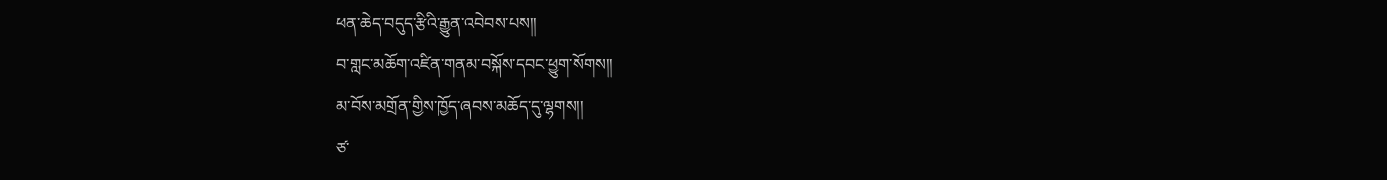ཕན་ཆེད་བདུད་རྩིའི་རྒྱུན་འབེབས་པས།།
བ་གླང་མཆོག་འཛིན་གནམ་བསྐོས་དབང་ཕྱུག་སོགས།།
མ་བོས་མགྲོན་གྱིས་ཁྱོད་ཞབས་མཆོད་དུ་ལྷགས།།
ཙ་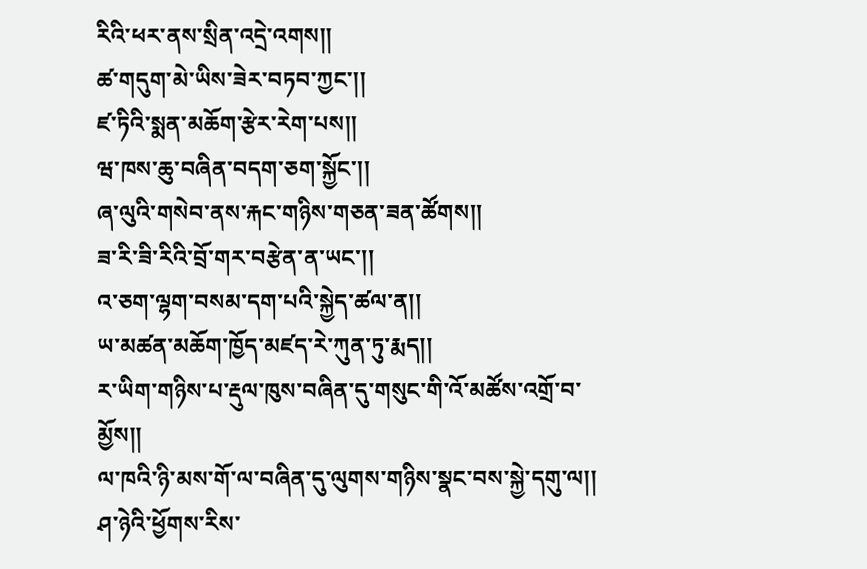རིའི་ཕར་ནས་སྲིན་འདྲེ་འགས།།
ཚ་གདུག་མེ་ཡིས་ཟེར་བཏབ་ཀྱང་།།
ཛ་ཏིའི་སྨན་མཆོག་རྩེར་རེག་པས།།
ཝ་ཁས་ཆུ་བཞིན་བདག་ཅག་སྐྱོང་།།
ཞ་ལུའི་གསེབ་ནས་རྐང་གཉིས་གཅན་ཟན་ཚོགས།།
ཟ་རི་ཟི་རིའི་བྲོ་གར་བརྩེན་ན་ཡང་།།
འ་ཅག་ལྷག་བསམ་དག་པའི་སྐྱེད་ཚལ་ན།།
ཡ་མཚན་མཆོག་ཁྱོད་མཛད་རེ་ཀུན་ཏུ་རྨད།།
ར་ཡིག་གཉིས་པ་རྡུལ་ཁུས་བཞིན་དུ་གསུང་གི་འོ་མཚོས་འགྲོ་བ་མྱོས།།
ལ་ཁའི་ཉི་མས་གོ་ལ་བཞིན་དུ་ལུགས་གཉིས་སྣང་བས་སྐྱེ་དགུ་ལ།།
ཤ་ཉེའི་ཕྱོགས་རིས་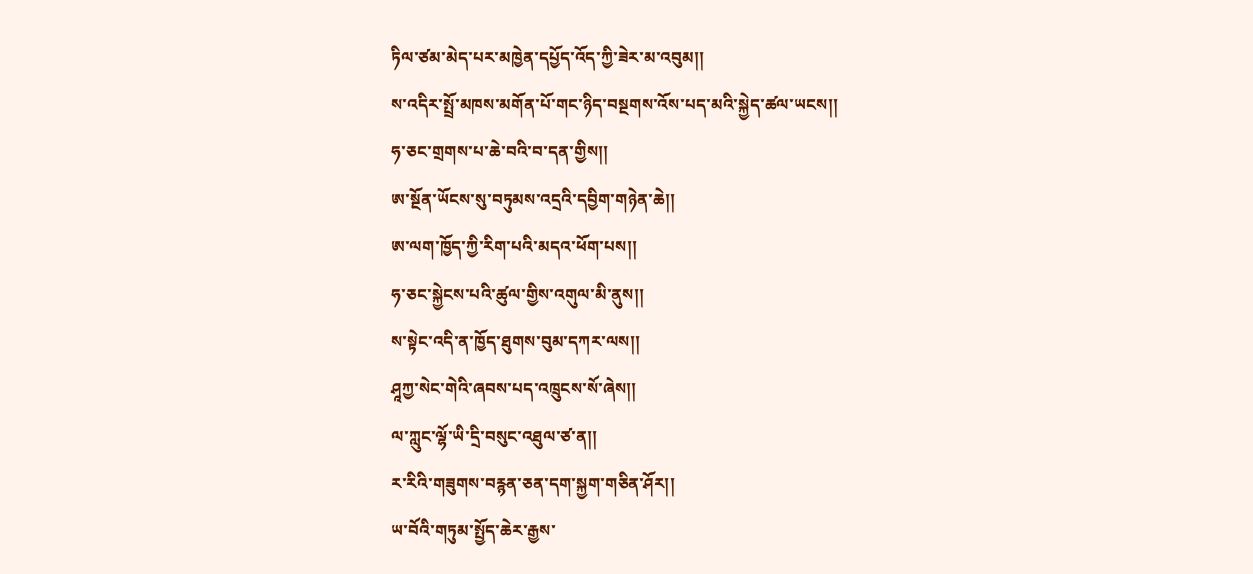ཏིལ་ཙམ་མེད་པར་མཁྱེན་དཔྱོད་འོད་ཀྱི་ཟེར་མ་འབུམ།།
ས་འདིར་སྤྲོ་མཁས་མགོན་པོ་གང་ཉིད་བསྔགས་འོས་པད་མའི་སྐྱེད་ཚལ་ཡངས།།
ཧ་ཅང་གྲགས་པ་ཆེ་བའི་བ་དན་གྱིས།།
ཨ་སྔོན་ཡོངས་སུ་བཏུམས་འདྲའི་དབྱིག་གཉེན་ཆེ།།
ཨ་ལག་ཁྱོད་ཀྱི་རིག་པའི་མདའ་ཕོག་པས།།
ཧ་ཅང་སྐྱེངས་པའི་ཚུལ་གྱིས་འགུལ་མི་ནུས།།
ས་སྟེང་འདི་ན་ཁྱོད་ཐུགས་བུམ་དཀར་ལས།།
ཤཱཀྱ་སེང་གེའི་ཞབས་པད་འཁྲུངས་སོ་ཞེས།།
ལ་ཀླུང་ལྷོ་ཡི་དྲི་བསུང་འཐུལ་ཙ་ན།།
ར་རིའི་གཟུགས་བརྙན་ཅན་དག་སྐྱག་གཅིན་ཤོར།།
ཡ་བོའི་གཏུམ་སྤྱོད་ཆེར་རྒྱས་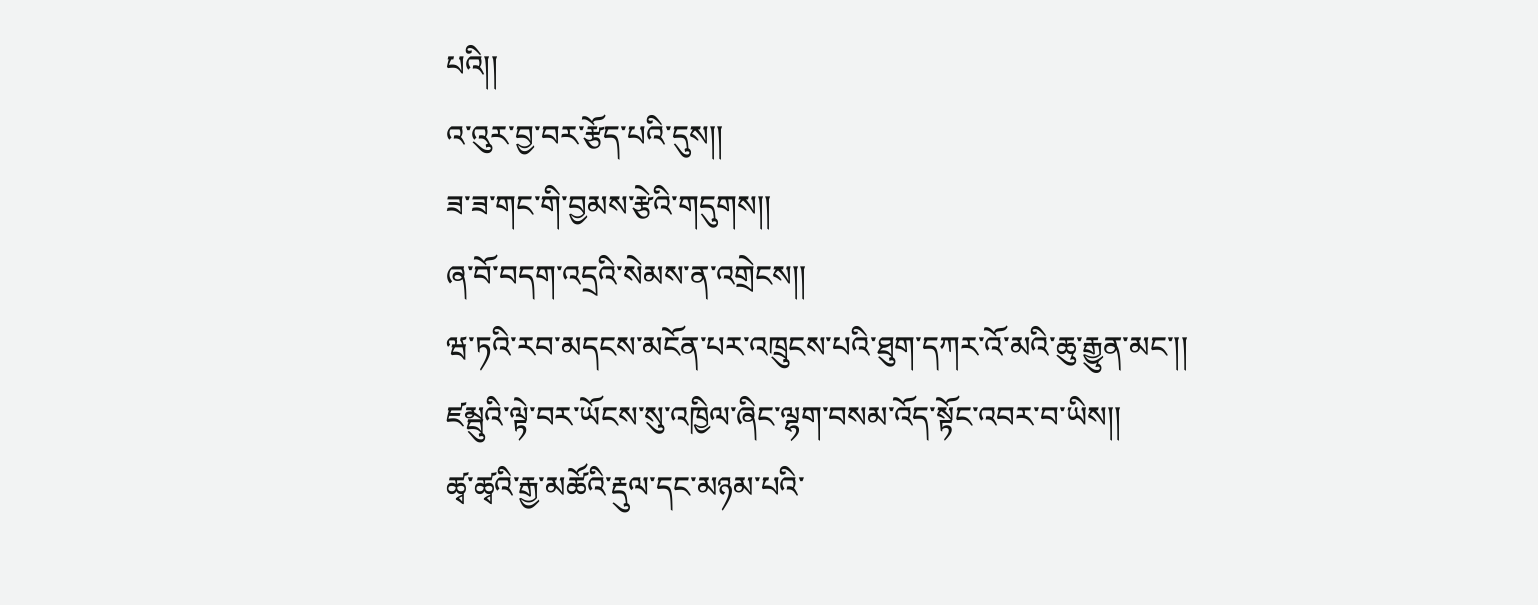པའི།།
འ་འུར་བྱ་བར་རྩོད་པའི་དུས།།
ཟ་ཟ་གང་གི་བྱམས་རྩེའི་གདུགས།།
ཞ་བོ་བདག་འདྲའི་སེམས་ན་འགྲེངས།།
ཝ་ཏའི་རབ་མདངས་མངོན་པར་འཁྲུངས་པའི་ཐུག་དཀར་འོ་མའི་ཆུ་རྒྱུན་མང་།།
ཛམྦུའི་ལྟེ་བར་ཡོངས་སུ་འཁྱིལ་ཞིང་ལྷག་བསམ་འོད་སྟོང་འབར་བ་ཡིས།།
ཚྭ་ཚྭའི་རྒྱ་མཚོའི་རྡུལ་དང་མཉམ་པའི་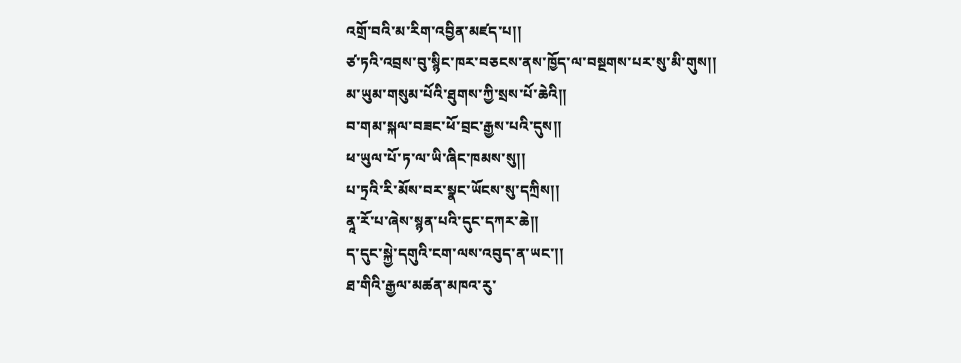འགྲོ་བའི་མ་རིག་འབྱིན་མཛད་པ།།
ཙ་ཏའི་འབྲས་བུ་སྙིང་ཁར་བཅངས་ནས་ཁྱོད་ལ་བསྔགས་པར་སུ་མི་གུས།།
མ་ཡུམ་གསུམ་པོའི་ཐུགས་ཀྱི་སྲས་པོ་ཆེའི།།
བ་གམ་སྐལ་བཟང་ཕོ་བྲང་རྒྱས་པའི་དུས།།
ཕ་ཡུལ་པོ་ཏ་ལ་ཡི་ཞིང་ཁམས་སུ།།
པ་ཏྲའི་རི་མོས་བར་སྣང་ཡོངས་སུ་དཀྲིས།།
ནཱ་རོ་པ་ཞེས་སྙན་པའི་དུང་དཀར་ཆེ།།
ད་དུང་སྐྱེ་དགུའི་ངག་ལས་འབུད་ན་ཡང་།།
ཐ་གིའི་རྒྱལ་མཚན་མཁའ་རུ་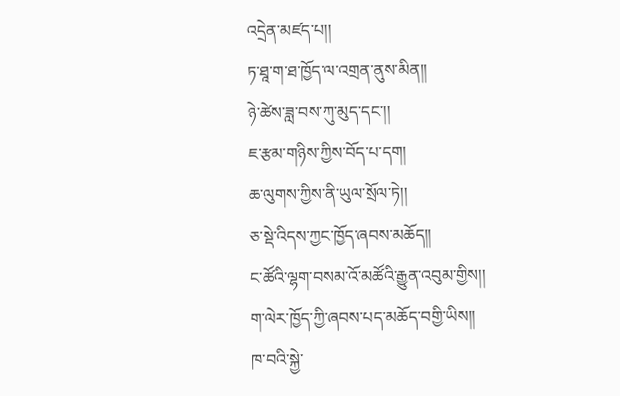འདྲེན་མཛད་པ།།
ཏ་ཐཱ་ག་ཐ་ཁྱོད་ལ་འགྲན་ནུས་མིན།།
ཉེ་ཚེས་ཟླ་བས་ཀུ་མུད་དང་།།
ཇ་རྩམ་གཉིས་ཀྱིས་བོད་པ་དག།
ཆ་ལུགས་ཀྱིས་ནི་ཡུལ་སྲོལ་ཏེ།།
ཅ་སྡེ་འིདས་ཀྱང་ཁྱོད་ཞབས་མཆོད།།
ང་ཚོའི་ལྷག་བསམ་འོ་མཚོའི་རྒྱུན་འབུམ་གྱིས།།
ག་ལེར་ཁྱོད་ཀྱི་ཞབས་པད་མཆོད་བགྱི་ཡིས།།
ཁ་བའི་སྐྱེ་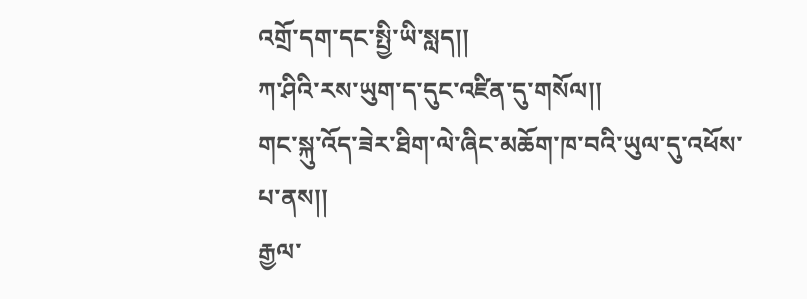འགྲོ་དག་དང་སྤྱི་ཡི་སླད།།
ཀ་ཤིའི་རས་ཡུག་ད་དུང་འཛིན་དུ་གསོལ།།
གང་སྐུ་འོད་ཟེར་ཐིག་ལེ་ཞིང་མཆོག་ཁ་བའི་ཡུལ་དུ་འཕོས་པ་ནས།།
རྒྱལ་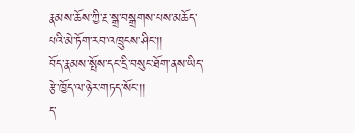རྣམས་ཆོས་ཀྱི་རྔ་སྒྲ་བསྒྲགས་པས་མཆོད་པའི་མེ་ཏོག་རབ་འཁྲུངས་ཤིང་།།
བོད་རྣམས་སྤོས་དང་དྲི་བསུང་ཐོག་ནས་ཡིད་རྩེ་ཁྱོད་ལ་ཉེར་གཏད་སོང་།།
ད་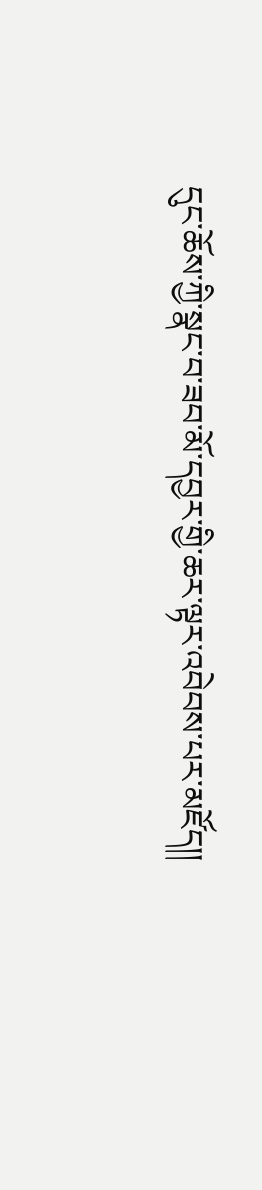དུང་ཆོས་ཀྱི་སྣང་བ་ཟབ་མོ་དབྱར་གྱི་ཆར་ལྟར་འབེབས་པར་མཛོད།།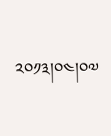༢༠༡༣།༠༤།༠༧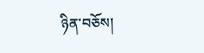ཉིན་བཅོས།